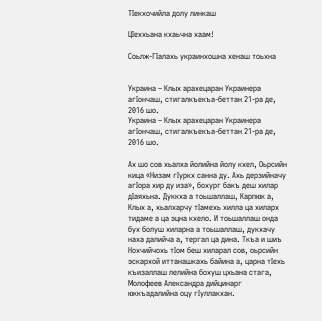ТIекхочийла долу линкаш

ЦIеххьана кхаьчна хаам!

Соьлж-ГIалахь украинхошна хенаш тоьхна


Украина – Клых арахецаран Украинера агIончаш, cтигалкъекъа-беттан 21-ра де, 2016 шо.
Украина – Клых арахецаран Украинера агIончаш, cтигалкъекъа-беттан 21-ра де, 2016 шо.

Ах шо сов хьалха йолийна йолу кхел, Оьрсийн кица «Низам гIуркх санна ду. Ахь дерзийначу агIора хир ду иза», бохург бакъ деш хилар дIаяхьна. Дуккха а тоьшаллаш, Карпюк а, Клых а, хьалхарчу тIамехь хилла ца хиларх тидаме а ца эцна кхело. И тоьшаллаш онда бух болуш хиларна а тоьшаллаш, дукхачу наха далийча а, тергал ца дина. Ткъа и шиъ Нохчийчохь тIом беш хиларал сов, оьрсийн эскархой иттанашкахь байина а, царна тIехь къизаллаш лелийна бохуш цхьана стага, Молофеев Александра дийцинарг юккъадалийна оцу гIуллакхан.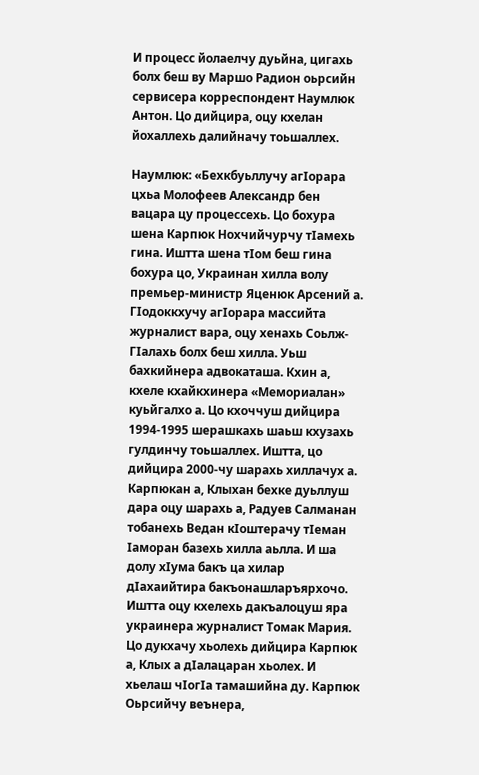И процесс йолаелчу дуьйна, цигахь болх беш ву Маршо Радион оьрсийн сервисера корреспондент Наумлюк Антон. Цо дийцира, оцу кхелан йохаллехь далийначу тоьшаллех.

Наумлюк: «Бехкбуьллучу агIорара цхьа Молофеев Александр бен вацара цу процессехь. Цо бохура шена Карпюк Нохчийчурчу тIамехь гина. Иштта шена тIом беш гина бохура цо, Украинан хилла волу премьер-министр Яценюк Арсений а. ГIодоккхучу агIорара массийта журналист вара, оцу хенахь Соьлж-ГIалахь болх беш хилла. Уьш бахкийнера адвокаташа. Кхин а, кхеле кхайкхинера «Мемориалан» куьйгалхо а. Цо кхоччуш дийцира 1994-1995 шерашкахь шаьш кхузахь гулдинчу тоьшаллех. Иштта, цо дийцира 2000-чу шарахь хиллачух а. Карпюкан а, Клыхан бехке дуьллуш дара оцу шарахь а, Радуев Салманан тобанехь Ведан кIоштерачу тIеман Iаморан базехь хилла аьлла. И ша долу хIума бакъ ца хилар дIахаийтира бакъонашларъярхочо. Иштта оцу кхелехь дакъалоцуш яра украинера журналист Томак Мария. Цо дукхачу хьолехь дийцира Карпюк а, Клых а дIалацаран хьолех. И хьелаш чIогIа тамашийна ду. Карпюк Оьрсийчу веънера,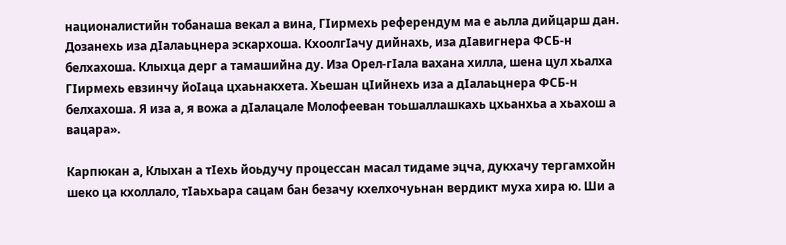националистийн тобанаша векал а вина, ГIирмехь референдум ма е аьлла дийцарш дан. Дозанехь иза дIалаьцнера эскархоша. КхоолгIачу дийнахь, иза дIавигнера ФСБ-н белхахоша. Клыхца дерг а тамашийна ду. Иза Орел-гIала вахана хилла, шена цул хьалха ГIирмехь евзинчу йоIаца цхаьнакхета. Хьешан цIийнехь иза а дIалаьцнера ФСБ-н белхахоша. Я иза а, я вожа а дIалацале Молофееван тоьшаллашкахь цхьанхьа а хьахош а вацара».

Карпюкан а, Клыхан а тIехь йоьдучу процессан масал тидаме эцча, дукхачу тергамхойн шеко ца кхоллало, тIаьхьара сацам бан безачу кхелхочуьнан вердикт муха хира ю. Ши а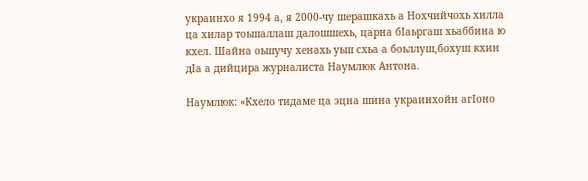украинхо я 1994 а, я 2000-чу шерашкахь а Нохчийчохь хилла ца хилар тоьшаллаш далошшехь, царна бIаьргаш хьаббина ю кхел. Шайна оьшучу хенахь уьш схьа а боьллуш,бохуш кхин дIа а дийцира журналиста Наумлюк Антона.

Наумлюк: «Кхело тидаме ца эцна шина украинхойн агIоно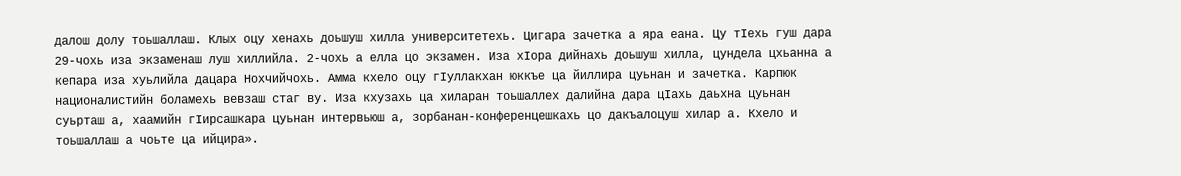далош долу тоьшаллаш. Клых оцу хенахь доьшуш хилла университетехь. Цигара зачетка а яра еана. Цу тIехь гуш дара 29-чохь иза экзаменаш луш хиллийла. 2-чохь а елла цо экзамен. Иза хIора дийнахь доьшуш хилла, цундела цхьанна а кепара иза хуьлийла дацара Нохчийчохь. Амма кхело оцу гIуллакхан юккъе ца йиллира цуьнан и зачетка. Карпюк националистийн боламехь вевзаш стаг ву. Иза кхузахь ца хиларан тоьшаллех далийна дара цIахь даьхна цуьнан суьрташ а, хаамийн гIирсашкара цуьнан интервьюш а, зорбанан-конференцешкахь цо дакъалоцуш хилар а. Кхело и тоьшаллаш а чоьте ца ийцира».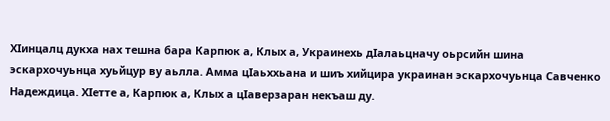ХIинцалц дукха нах тешна бара Карпюк а, Клых а, Украинехь дIалаьцначу оьрсийн шина эскархочуьнца хуьйцур ву аьлла. Амма цIаьххьана и шиъ хийцира украинан эскархочуьнца Савченко Надеждица. ХIетте а, Карпюк а, Клых а цIаверзаран некъаш ду.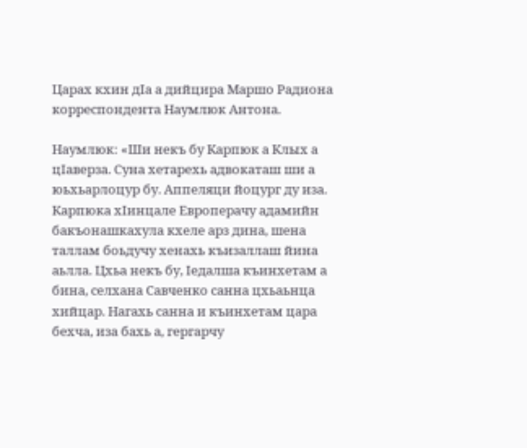Царах кхин дIа а дийцира Маршо Радиона корреспондента Наумлюк Антона.

Наумлюк: «Ши некъ бу Карпюк а Клых а цIаверза. Суна хетарехь адвокаташ ши а юьхьарлоцур бу. Аппеляци йоцург ду иза. Карпюка хIинцале Европерачу адамийн бакъонашкахула кхеле арз дина, шена таллам боьдучу хенахь къизаллаш йина аьлла. Цхьа некъ бу, Iедалша къинхетам а бина, селхана Савченко санна цхьаьнца хийцар. Нагахь санна и къинхетам цара бехча, иза бахь а, гергарчу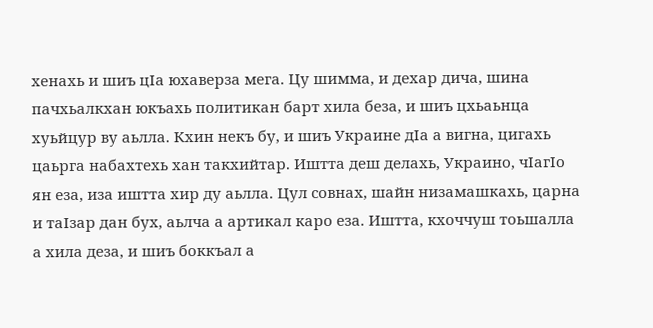хенахь и шиъ цIа юхаверза мега. Цу шимма, и дехар дича, шина пачхьалкхан юкъахь политикан барт хила беза, и шиъ цхьаьнца хуьйцур ву аьлла. Кхин некъ бу, и шиъ Украине дIа а вигна, цигахь цаьрга набахтехь хан такхийтар. Иштта деш делахь, Украино, чIагIо ян еза, иза иштта хир ду аьлла. Цул совнах, шайн низамашкахь, царна и таIзар дан бух, аьлча а артикал каро еза. Иштта, кхоччуш тоьшалла а хила деза, и шиъ боккъал а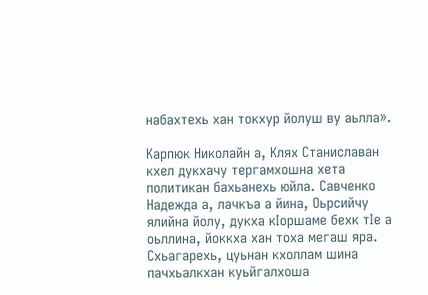набахтехь хан токхур йолуш ву аьлла».

Карпюк Николайн а, Клях Станиславан кхел дукхачу тергамхошна хета политикан бахьанехь юйла. Савченко Надежда а, лачкъа а йина, Оьрсийчу ялийна йолу, дукха кIоршаме бехк тIе а оьллина, йоккха хан тоха мегаш яра. Схьагарехь, цуьнан кхоллам шина пачхьалкхан куьйгалхоша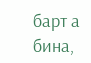барт а бина,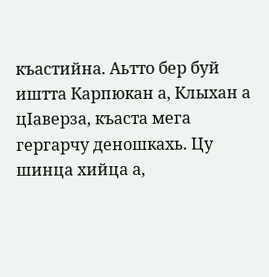къастийна. Аьтто бер буй иштта Карпюкан а, Клыхан а цIаверза, къаста мега гергарчу деношкахь. Цу шинца хийца а,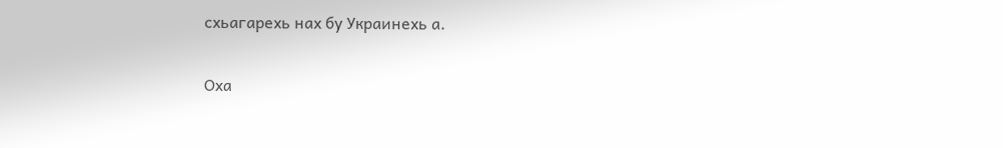схьагарехь нах бу Украинехь а.

Оха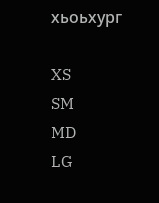хьоьхург

XS
SM
MD
LG